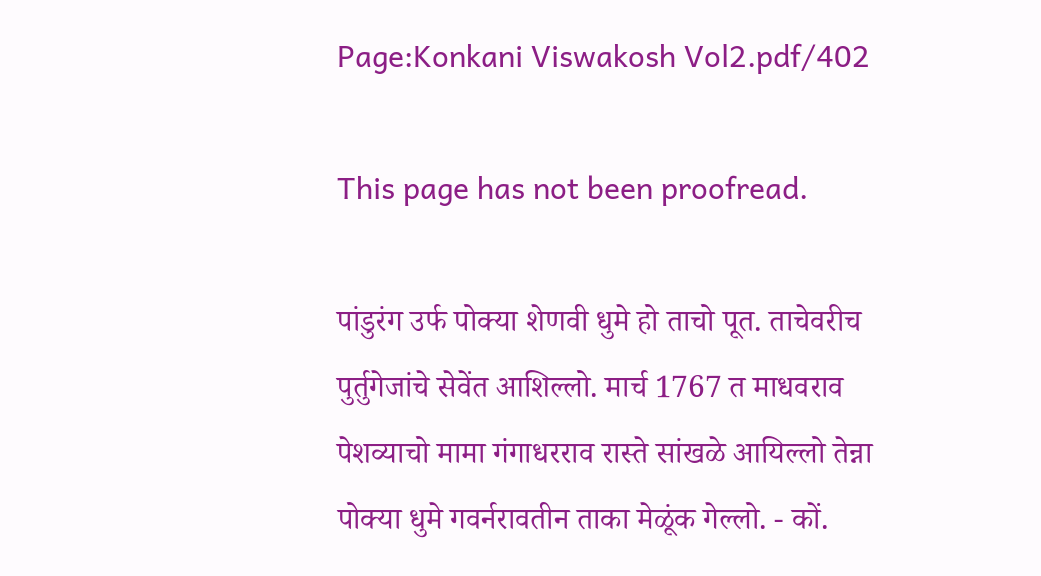Page:Konkani Viswakosh Vol2.pdf/402

This page has not been proofread.

पांडुरंग उर्फ पोक्या शेणवी धुमे हो ताचो पूत. ताचेवरीच पुर्तुगेजांचे सेवेंत आशिल्लो. मार्च 1767 त माधवराव पेशव्याचो मामा गंगाधरराव रास्ते सांखळे आयिल्लो तेन्ना पोक्या धुमे गवर्नरावतीन ताका मेळूंक गेल्लो. - कों.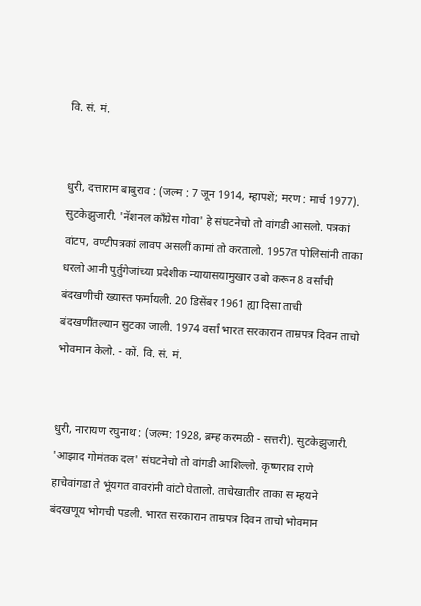वि. सं. मं.


धुरी, दत्ताराम बाबुराव : (जल्म : 7 जून 1914, म्हापशें; मरण : मार्च 1977). सुटकेझुजारी. 'नॅशनल काँग्रेस गोवा' हे संघटनेचो तो वांगडी आसलो. पत्रकां वांटप, वण्टीपत्रकां लावप असलीं कामां तो करतालो. 1957त पोलिसांनी ताका धरलो आनी पुर्तुगेजांच्या प्रदेशीक न्यायासयामुखार उबो करून 8 वर्सांची बंदखणीची ख्यास्त फर्मायली. 20 डिसेंबर 1961 ह्या दिसा ताची बंदखणींतल्यान सुटका जाली. 1974 वर्सां भारत सरकारान ताम्रपत्र दिवन ताचो भोवमान केलो. - कों. वि. सं. मं.


धुरी, नारायण रघुनाथ : (जल्म: 1928, ब्रम्ह करमळी - सत्तरी). सुटकेझुजारी. 'आझाद गोमंतक दल' संघटनेचो तो वांगडी आशिल्लो. कृष्णराव राणे हाचेवांगडा ते भूंयगत वावरांनी वांटो घेतालो. ताचेखातीर ताका स म्हयने बंदखणूय भोगची पडली. भारत सरकारान ताम्रपत्र दिवन ताचो भोवमान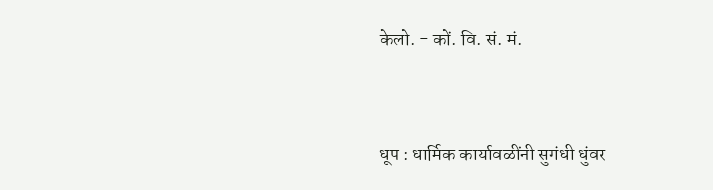केलो. - कों. वि. सं. मं.


धूप : धार्मिक कार्यावळींनी सुगंधी धुंवर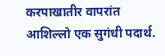करपाखातीर वापरांत आशिल्लो एक सुगंधी पदार्थ.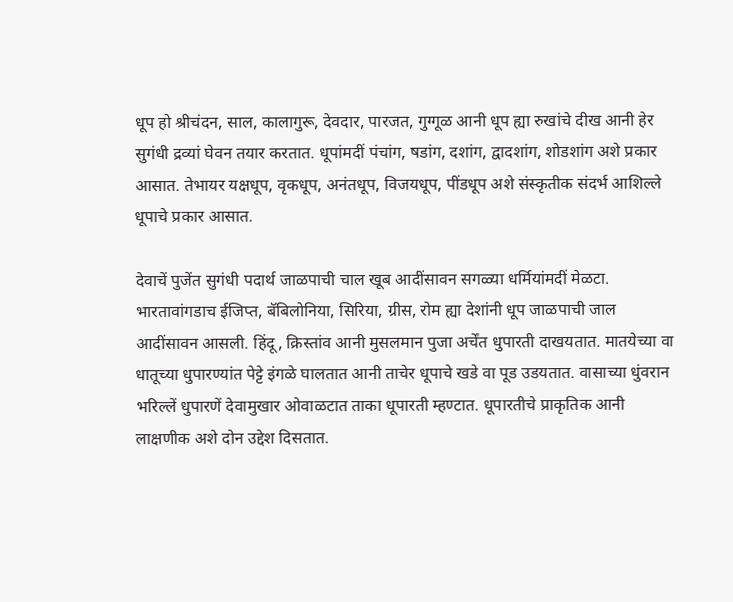धूप हो श्रीचंदन, साल, कालागुरू, देवदार, पारजत, गुग्गूळ आनी धूप ह्या रुखांचे दीख आनी हेर सुगंधी द्रव्यां घेवन तयार करतात. धूपांमदीं पंचांग, षडांग, दशांग, द्वादशांग, शोडशांग अशे प्रकार आसात. तेभायर यक्षधूप, वृकधूप, अनंतधूप, विजयधूप, पींडधूप अशे संस्कृतीक संदर्भ आशिल्ले धूपाचे प्रकार आसात.

देवाचें पुजेंत सुगंधी पदार्थ जाळपाची चाल खूब आदींसावन सगळ्या धर्मियांमदीं मेळटा. भारतावांगडाच ईजिप्त, बॅबिलोनिया, सिरिया, ग्रीस, रोम ह्या देशांनी धूप जाळपाची जाल आदींसावन आसली. हिंदू, क्रिस्तांव आनी मुसलमान पुजा अर्चेंत धुपारती दाखयतात. मातयेच्या वा धातूच्या धुपारण्यांत पेट्टे इंगळे घालतात आनी ताचेर धूपाचे खडे वा पूड उडयतात. वासाच्या धुंवरान भरिल्लें धुपारणें देवामुखार ओवाळटात ताका धूपारती म्हण्टात. धूपारतीचे प्राकृतिक आनी लाक्षणीक अशे दोन उद्देश दिसतात.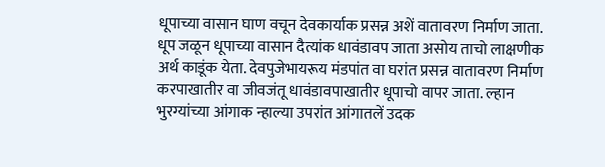धूपाच्या वासान घाण वचून देवकार्याक प्रसन्न अशें वातावरण निर्माण जाता. धूप जळून धूपाच्या वासान दैत्यांक धावंडावप जाता असोय ताचो लाक्षणीक अर्थ काडूंक येता. देवपुजेभायरूय मंडपांत वा घरांत प्रसन्न वातावरण निर्माण करपाखातीर वा जीवजंतू धावंडावपाखातीर धूपाचो वापर जाता. ल्हान भुरग्यांच्या आंगाक न्हाल्या उपरांत आंगातलें उदक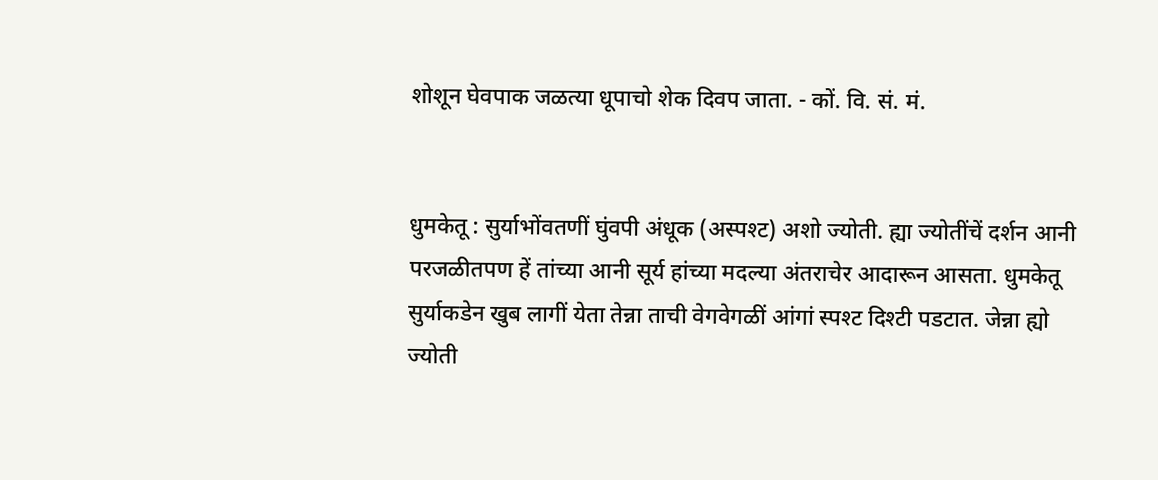शोशून घेवपाक जळत्या धूपाचो शेक दिवप जाता. - कों. वि. सं. मं.


धुमकेतू : सुर्याभोंवतणीं घुंवपी अंधूक (अस्पश्ट) अशो ज्योती. ह्या ज्योतींचें दर्शन आनी परजळीतपण हें तांच्या आनी सूर्य हांच्या मदल्या अंतराचेर आदारून आसता. धुमकेतू सुर्याकडेन खुब लागीं येता तेन्ना ताची वेगवेगळीं आंगां स्पश्ट दिश्टी पडटात. जेन्ना ह्यो ज्योती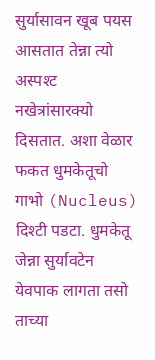सुर्यासावन खूब पयस आसतात तेन्ना त्यो अस्पश्ट नखेत्रांसारक्यो दिसतात. अशा वेळार फकत धुमकेतूचो गाभो (Nucleus) दिश्टी पडटा. धुमकेतू जेन्ना सुर्यावटेन येवपाक लागता तसो ताच्या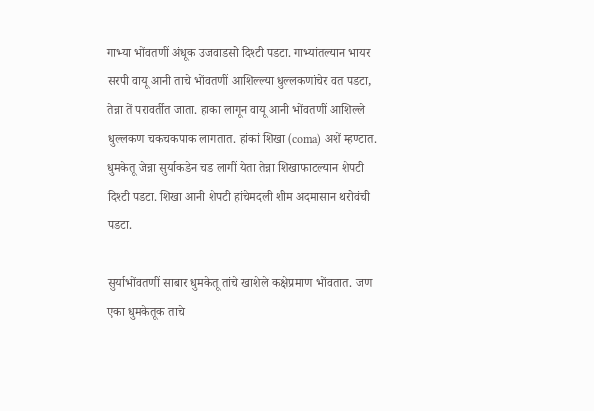गाभ्या भोंवतणीं अंधूक उजवाडसो दिश्टी पडटा. गाभ्यांतल्यान भायर सरपी वायू आनी ताचे भोंवतणीं आशिल्ल्या धुल्लकणांचेर वत पडटा, तेन्ना तें परावर्तीत जाता. हाका लागून वायू आनी भोंवतणीं आशिल्ले धुल्लकण चकचकपाक लागतात. हांकां शिखा (coma) अशें म्हण्टात. धुमकेतू जेन्ना सुर्याकडेन चड लागीं येता तेन्ना शिखाफाटल्यान शेपटी दिश्टी पडटा. शिखा आनी शेपटी हांचेमदली शीम अदमासान थरोवंची पडटा.

सुर्याभोंवतणीं साबार धुमकेतू तांचे खाशेले कक्षेप्रमाण भोंवतात. जण एका धुमकेतूक ताचे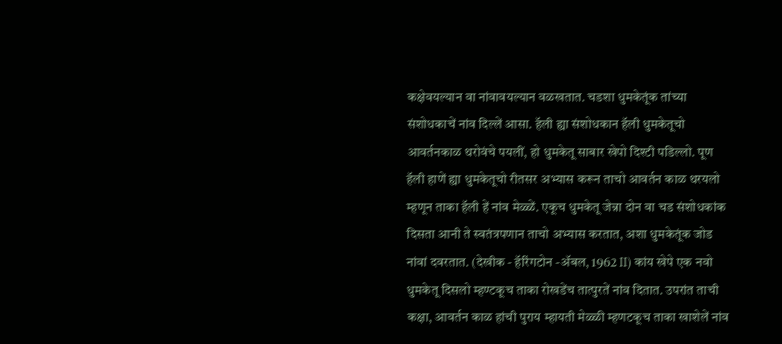कक्षेवयल्यान वा नांवावयल्यान वळखतात. चडशा धुमकेतूंक तांच्या संशोधकाचें नांव दिल्लें आसा. हॅली ह्या संशोधकान हॅली धुमकेतूचो आवर्तनकाळ थरोवंचे पयलीं, हो धुमकेतू साबार खेपो दिश्टी पडिल्लो. पूण हॅली हाणें ह्या धुमकेतूचो रीतसर अभ्यास करून ताचो आवर्तन काळ थरयलो म्हणून ताका हॅली हें नांव मेळ्ळें. एकूच धुमकेतू जेन्ना दोन वा चड संशोधकांक दिसता आनी ते स्वतंत्रपणान ताचो अभ्यास करतात, अशा धुमकेतूंक जोड नांवां दवरतात. (देखीक - हॅरिंगटोन -ॲबल, 1962 II) कांय खेपे एक नवो धुमकेतू दिसलो म्हण्टकूच ताका रोखडेंच तात्पुरतें नांव दितात. उपरांत ताची कक्षा, आवर्तन काळ हांची पुराय म्हायती मेळ्ळी म्हणटकूच ताका खाशेलें नांव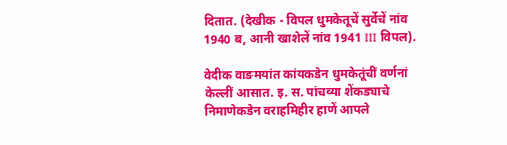दितात. (देखीक - विपल धुमकेतूचें सुर्वेचें नांव 1940 ब, आनी खाशेलें नांव 1941 III विपल).

वेदीक वाङमयांत कांयकडेन धुमकेतूंचीं वर्णनां केल्लीं आसात. इ. स. पांचव्या शेंकड्याचे निमाणेकडेन वराहमिहीर हाणें आपले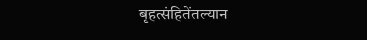बृहत्संहितेंतल्यान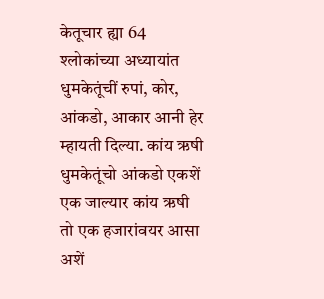केतूचार ह्या 64 श्लोकांच्या अध्यायांत धुमकेतूंचीं रुपां, कोर, आंकडो, आकार आनी हेर म्हायती दिल्या. कांय ऋषी धुमकेतूंचो आंकडो एकशें एक जाल्यार कांय ऋषी तो एक हजारांवयर आसा अशें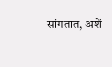सांगतात, अशें